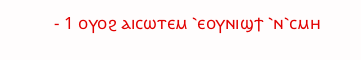- 1 ⲟⲩⲟϩ ⲁⲓⲥⲱⲧⲉⲙ ⳿ⲉⲟⲩⲛⲓϣϯ ⳿ⲛ⳿ⲥⲙⲏ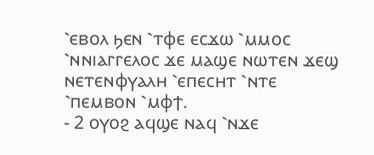⳿ⲉⲃⲟⲗ ϧⲉⲛ ⳿ⲧⲫⲉ ⲉⲥϫⲱ ⳿ⲙⲙⲟⲥ ⳿ⲛⲛⲓⲁⲅⲅⲉⲗⲟⲥ ϫⲉ ⲙⲁϣⲉ ⲛⲱⲧⲉⲛ ϫⲉϣ ⲛⲉⲧⲉⲛⲫⲩⲁⲗⲏ ⳿ⲉⲡⲉⲥⲏⲧ ⳿ⲛⲧⲉ ⳿ⲡⲉⲙⲃⲟⲛ ⳿ⲙⲫϯ.
- 2 ⲟⲩⲟϩ ⲁϥϣⲉ ⲛⲁϥ ⳿ⲛϫⲉ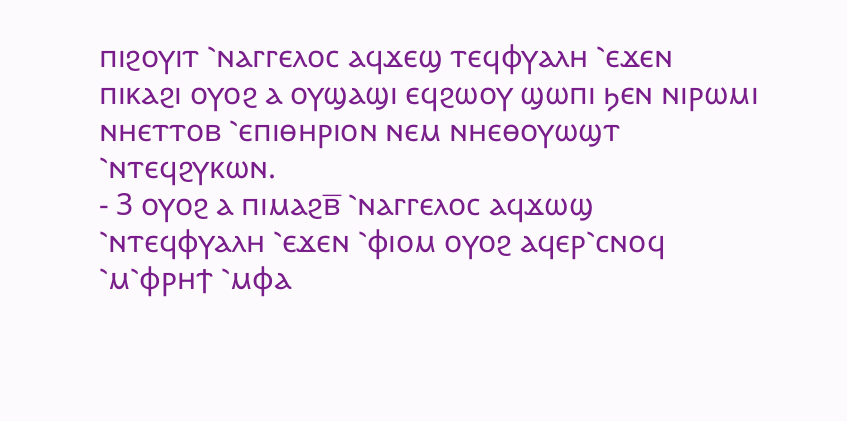ⲡⲓϩⲟⲩⲓⲧ ⳿ⲛⲁⲅⲅⲉⲗⲟⲥ ⲁϥϫⲉϣ ⲧⲉϥⲫⲩⲁⲗⲏ ⳿ⲉϫⲉⲛ ⲡⲓⲕⲁϩⲓ ⲟⲩⲟϩ ⲁ ⲟⲩϣⲁϣⲓ ⲉϥϩⲱⲟⲩ ϣⲱⲡⲓ ϧⲉⲛ ⲛⲓⲣⲱⲙⲓ ⲛⲏⲉⲧⲧⲟⲃ ⳿ⲉⲡⲓⲑⲏⲣⲓⲟⲛ ⲛⲉⲙ ⲛⲏⲉⲑⲟⲩⲱϣⲧ ⳿ⲛⲧⲉϥϩⲩⲕⲱⲛ.
- 3 ⲟⲩⲟϩ ⲁ ⲡⲓⲙⲁϩⲃ̅ ⳿ⲛⲁⲅⲅⲉⲗⲟⲥ ⲁϥϫⲱϣ ⳿ⲛⲧⲉϥⲫⲩⲁⲗⲏ ⳿ⲉϫⲉⲛ ⳿ⲫⲓⲟⲙ ⲟⲩⲟϩ ⲁϥⲉⲣ⳿ⲥⲛⲟϥ ⳿ⲙ⳿ⲫⲣⲏϯ ⳿ⲙⲫⲁ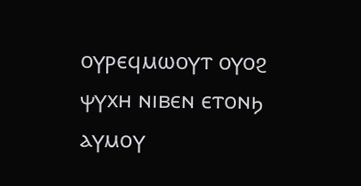ⲟⲩⲣⲉϥⲙⲱⲟⲩⲧ ⲟⲩⲟϩ ⲯⲩⲭⲏ ⲛⲓⲃⲉⲛ ⲉⲧⲟⲛϧ ⲁⲩⲙⲟⲩ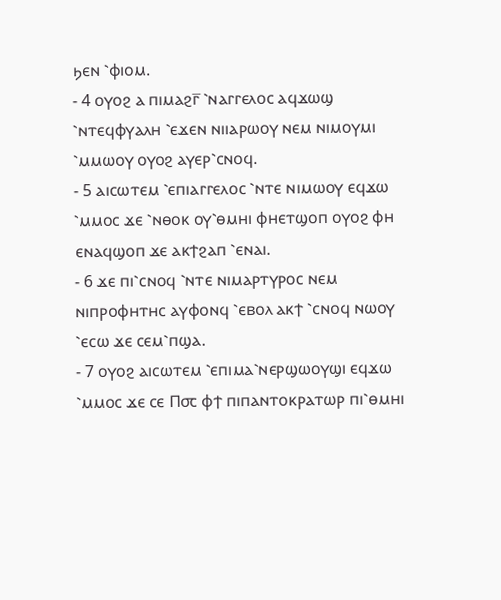ϧⲉⲛ ⳿ⲫⲓⲟⲙ.
- 4 ⲟⲩⲟϩ ⲁ ⲡⲓⲙⲁϩⲅ̅ ⳿ⲛⲁⲅⲅⲉⲗⲟⲥ ⲁϥϫⲱϣ ⳿ⲛⲧⲉϥⲫⲩⲁⲗⲏ ⳿ⲉϫⲉⲛ ⲛⲓⲓⲁⲣⲱⲟⲩ ⲛⲉⲙ ⲛⲓⲙⲟⲩⲙⲓ ⳿ⲙⲙⲱⲟⲩ ⲟⲩⲟϩ ⲁⲩⲉⲣ⳿ⲥⲛⲟϥ.
- 5 ⲁⲓⲥⲱⲧⲉⲙ ⳿ⲉⲡⲓⲁⲅⲅⲉⲗⲟⲥ ⳿ⲛⲧⲉ ⲛⲓⲙⲱⲟⲩ ⲉϥϫⲱ ⳿ⲙⲙⲟⲥ ϫⲉ ⳿ⲛⲑⲟⲕ ⲟⲩ⳿ⲑⲙⲏⲓ ⲫⲏⲉⲧϣⲟⲡ ⲟⲩⲟϩ ⲫⲏ ⲉⲛⲁϥϣⲟⲡ ϫⲉ ⲁⲕϯϩⲁⲡ ⳿ⲉⲛⲁⲓ.
- 6 ϫⲉ ⲡⲓ⳿ⲥⲛⲟϥ ⳿ⲛⲧⲉ ⲛⲓⲙⲁⲣⲧⲩⲣⲟⲥ ⲛⲉⲙ ⲛⲓⲡⲣⲟⲫⲏⲧⲏⲥ ⲁⲩⲫⲟⲛϥ ⳿ⲉⲃⲟⲗ ⲁⲕϯ ⳿ⲥⲛⲟϥ ⲛⲱⲟⲩ ⳿ⲉⲥⲱ ϫⲉ ⲥⲉⲙ⳿ⲡϣⲁ.
- 7 ⲟⲩⲟϩ ⲁⲓⲥⲱⲧⲉⲙ ⳿ⲉⲡⲓⲙⲁ⳿ⲛⲉⲣϣⲱⲟⲩϣⲓ ⲉϥϫⲱ ⳿ⲙⲙⲟⲥ ϫⲉ ⲥⲉ Ⲡ⳪ ⲫϯ ⲡⲓⲡⲁⲛⲧⲟⲕⲣⲁⲧⲱⲣ ⲡⲓ⳿ⲑⲙⲏⲓ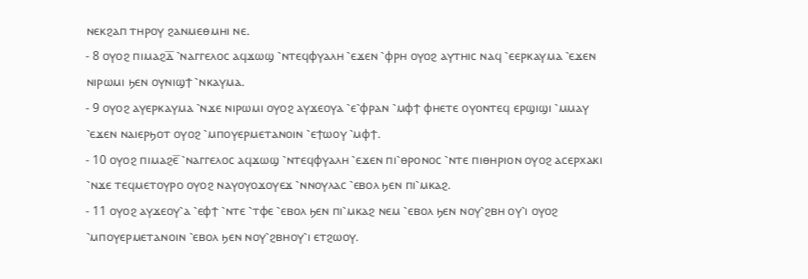ⲛⲉⲕϩⲁⲡ ⲧⲏⲣⲟⲩ ϩⲁⲛⲙⲉⲑⲙⲏⲓ ⲛⲉ.
- 8 ⲟⲩⲟϩ ⲡⲓⲙⲁϩⲇ̅ ⳿ⲛⲁⲅⲅⲉⲗⲟⲥ ⲁϥϫⲱϣ ⳿ⲛⲧⲉϥⲫⲩⲁⲗⲏ ⳿ⲉϫⲉⲛ ⳿ⲫⲣⲏ ⲟⲩⲟϩ ⲁⲩⲧⲏⲓⲥ ⲛⲁϥ ⳿ⲉⲉⲣⲕⲁⲩⲙⲁ ⳿ⲉϫⲉⲛ ⲛⲓⲣⲱⲙⲓ ϧⲉⲛ ⲟⲩⲛⲓϣϯ ⳿ⲛⲕⲁⲩⲙⲁ.
- 9 ⲟⲩⲟϩ ⲁⲩⲉⲣⲕⲁⲩⲙⲁ ⳿ⲛϫⲉ ⲛⲓⲣⲱⲙⲓ ⲟⲩⲟϩ ⲁⲩϫⲉⲟⲩⲁ ⳿ⲉ⳿ⲫⲣⲁⲛ ⳿ⲙⲫϯ ⲫⲏⲉⲧⲉ ⲟⲩⲟⲛⲧⲉϥ ⲉⲣϣⲓϣⲓ ⳿ⲙⲙⲁⲩ ⳿ⲉϫⲉⲛ ⲛⲁⲓⲉⲣϧⲟⲧ ⲟⲩⲟϩ ⳿ⲙⲡⲟⲩⲉⲣⲙⲉⲧⲁⲛⲟⲓⲛ ⳿ⲉϯⲱⲟⲩ ⳿ⲙⲫϯ.
- 10 ⲟⲩⲟϩ ⲡⲓⲙⲁϩⲉ̅ ⳿ⲛⲁⲅⲅⲉⲗⲟⲥ ⲁϥϫⲱϣ ⳿ⲛⲧⲉϥⲫⲩⲁⲗⲏ ⳿ⲉϫⲉⲛ ⲡⲓ⳿ⲑⲣⲟⲛⲟⲥ ⳿ⲛⲧⲉ ⲡⲓⲑⲏⲣⲓⲟⲛ ⲟⲩⲟϩ ⲁⲥⲉⲣⲭⲁⲕⲓ ⳿ⲛϫⲉ ⲧⲉϥⲙⲉⲧⲟⲩⲣⲟ ⲟⲩⲟϩ ⲛⲁⲩⲟⲩⲟϫⲟⲩⲉϫ ⳿ⲛⲛⲟⲩⲗⲁⲥ ⳿ⲉⲃⲟⲗ ϧⲉⲛ ⲡⲓ⳿ⲙⲕⲁϩ.
- 11 ⲟⲩⲟϩ ⲁⲩϫⲉⲟⲩ⳿ⲁ ⳿ⲉⲫϯ ⳿ⲛⲧⲉ ⳿ⲧⲫⲉ ⳿ⲉⲃⲟⲗ ϧⲉⲛ ⲡⲓ⳿ⲙⲕⲁϩ ⲛⲉⲙ ⳿ⲉⲃⲟⲗ ϧⲉⲛ ⲛⲟⲩ⳿ϩⲃⲏ ⲟⲩ⳿ⲓ ⲟⲩⲟϩ ⳿ⲙⲡⲟⲩⲉⲣⲙⲉⲧⲁⲛⲟⲓⲛ ⳿ⲉⲃⲟⲗ ϧⲉⲛ ⲛⲟⲩ⳿ϩⲃⲏⲟⲩ⳿ⲓ ⲉⲧϩⲱⲟⲩ.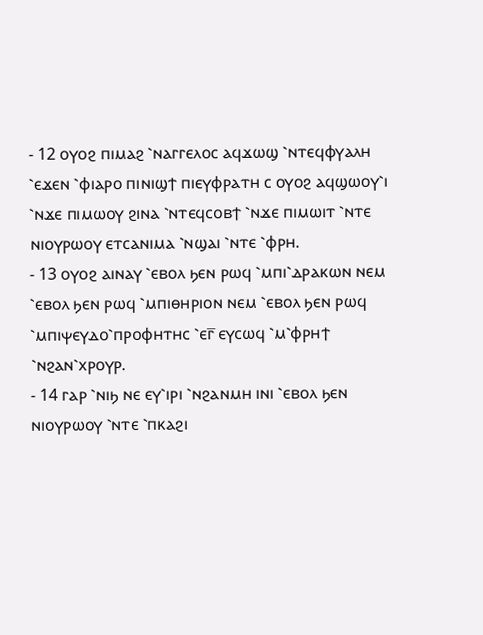- 12 ⲟⲩⲟϩ ⲡⲓⲙⲁϩ ⳿ⲛⲁⲅⲅⲉⲗⲟⲥ ⲁϥϫⲱϣ ⳿ⲛⲧⲉϥⲫⲩⲁⲗⲏ ⳿ⲉϫⲉⲛ ⳿ⲫⲓⲁⲣⲟ ⲡⲓⲛⲓϣϯ ⲡⲓⲉⲩⲫⲣⲁⲧⲏ ⲥ ⲟⲩⲟϩ ⲁϥϣⲱⲟⲩ⳿ⲓ ⳿ⲛϫⲉ ⲡⲓⲙⲱⲟⲩ ϩⲓⲛⲁ ⳿ⲛⲧⲉϥⲥⲟⲃϯ ⳿ⲛϫⲉ ⲡⲓⲙⲱⲓⲧ ⳿ⲛⲧⲉ ⲛⲓⲟⲩⲣⲱⲟⲩ ⲉⲧⲥⲁⲛⲓⲙⲁ ⳿ⲛϣⲁⲓ ⳿ⲛⲧⲉ ⳿ⲫⲣⲏ.
- 13 ⲟⲩⲟϩ ⲁⲓⲛⲁⲩ ⳿ⲉⲃⲟⲗ ϧⲉⲛ ⲣⲱϥ ⳿ⲙⲡⲓ⳿ⲇⲣⲁⲕⲱⲛ ⲛⲉⲙ ⳿ⲉⲃⲟⲗ ϧⲉⲛ ⲣⲱϥ ⳿ⲙⲡⲓⲑⲏⲣⲓⲟⲛ ⲛⲉⲙ ⳿ⲉⲃⲟⲗ ϧⲉⲛ ⲣⲱϥ ⳿ⲙⲡⲓⲯⲉⲩⲇⲟ⳿ⲡⲣⲟⲫⲏⲧⲏⲥ ⳿ⲉⲅ̅ ⲉⲩⲥⲱϥ ⳿ⲙ⳿ⲫⲣⲏϯ ⳿ⲛϩⲁⲛ⳿ⲭⲣⲟⲩⲣ.
- 14 ⲅⲁⲣ ⳿ⲛⲓϧ ⲛⲉ ⲉⲩ⳿ⲓⲣⲓ ⳿ⲛϩⲁⲛⲙⲏ ⲓⲛⲓ ⳿ⲉⲃⲟⲗ ϧⲉⲛ ⲛⲓⲟⲩⲣⲱⲟⲩ ⳿ⲛⲧⲉ ⳿ⲡⲕⲁϩⲓ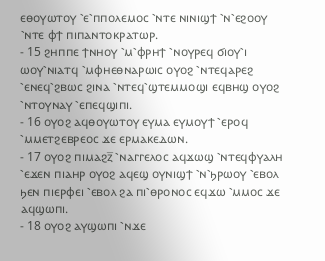ⲉⲑⲟⲩⲱⲧⲟⲩ ⳿ⲉ⳿ⲡⲡⲟⲗⲉⲙⲟⲥ ⳿ⲛⲧⲉ ⲛⲓⲛⲓϣϯ ⳿ⲛ⳿ⲉϩⲟⲟⲩ ⳿ⲛⲧⲉ ⲫϯ ⲡⲓⲡⲁⲛⲧⲟⲕⲣⲁⲧⲱⲣ.
- 15 ϩⲏⲡⲡⲉ ϯⲛⲏⲟⲩ ⳿ⲙ⳿ⲫⲣⲏϯ ⳿ⲛⲟⲩⲣⲉϥ ϭⲓⲟⲩ⳿ⲓ ⲱⲟⲩ⳿ⲛⲓⲁⲧϥ ⳿ⲙⲫⲏⲉⲑⲛⲁⲣⲱⲓⲥ ⲟⲩⲟϩ ⳿ⲛⲧⲉϥⲁⲣⲉϩ ⳿ⲉⲛⲉϥ⳿ϩⲃⲱⲥ ϩⲓⲛⲁ ⳿ⲛⲧⲉϥ⳿ϣⲧⲉⲙⲙⲟϣⲓ ⲉϥⲃⲏϣ ⲟⲩⲟϩ ⳿ⲛⲧⲟⲩⲛⲁⲩ ⳿ⲉⲡⲉϥϣⲓⲡⲓ.
- 16 ⲟⲩⲟϩ ⲁϥⲑⲟⲩⲱⲧⲟⲩ ⲉⲩⲙⲁ ⲉⲩⲙⲟⲩϯ ⳿ⲉⲣⲟϥ ⳿ⲙⲙⲉⲧϩⲉⲃⲣⲉⲟⲥ ϫⲉ ⲉⲣⲙⲁⲕⲉⲇⲱⲛ.
- 17 ⲟⲩⲟϩ ⲡⲓⲙⲁϩⲍ̅ ⳿ⲛⲁⲅⲅⲉⲗⲟⲥ ⲁϥϫⲱϣ ⳿ⲛⲧⲉϥⲫⲩⲁⲗⲏ ⳿ⲉϫⲉⲛ ⲡⲓⲁⲏⲣ ⲟⲩⲟϩ ⲁϥⲉϣ ⲟⲩⲛⲓϣϯ ⳿ⲛ⳿ϧⲣⲱⲟⲩ ⳿ⲉⲃⲟⲗ ϧⲉⲛ ⲡⲓⲉⲣⲫⲉⲓ ⳿ⲉⲃⲟⲗ ϩⲁ ⲡⲓ⳿ⲑⲣⲟⲛⲟⲥ ⲉϥϫⲱ ⳿ⲙⲙⲟⲥ ϫⲉ ⲁϥϣⲱⲡⲓ.
- 18 ⲟⲩⲟϩ ⲁⲩϣⲱⲡⲓ ⳿ⲛϫⲉ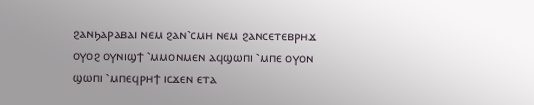ϩⲁⲛϧⲁⲣⲁⲃⲁⲓ ⲛⲉⲙ ϩⲁⲛ⳿ⲥⲙⲏ ⲛⲉⲙ ϩⲁⲛⲥⲉⲧⲉⲃⲣⲏϫ ⲟⲩⲟϩ ⲟⲩⲛⲓϣϯ ⳿ⲙⲙⲟⲛⲙⲉⲛ ⲁϥϣⲱⲡⲓ ⳿ⲙⲡⲉ ⲟⲩⲟⲛ ϣⲱⲡⲓ ⳿ⲙⲡⲉϥⲣⲏϯ ⲓⲥϫⲉⲛ ⲉⲧⲁ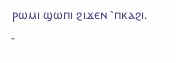ⲣⲱⲙⲓ ϣⲱⲡⲓ ϩⲓϫⲉⲛ ⳿ⲡⲕⲁϩⲓ.
-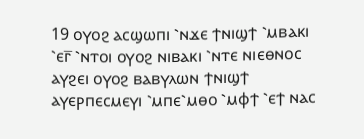19 ⲟⲩⲟϩ ⲁⲥϣⲱⲡⲓ ⳿ⲛϫⲉ ϯⲛⲓϣϯ ⳿ⲙⲃⲁⲕⲓ ⳿ⲉⲅ̅ ⳿ⲛⲧⲟⲓ ⲟⲩⲟϩ ⲛⲓⲃⲁⲕⲓ ⳿ⲛⲧⲉ ⲛⲓⲉⲑⲛⲟⲥ ⲁⲩϩⲉⲓ ⲟⲩⲟϩ ⲃⲁⲃⲩⲗⲱⲛ ϯⲛⲓϣϯ ⲁⲩⲉⲣⲡⲉⲥⲙⲉⲩⲓ ⳿ⲙⲡⲉ⳿ⲙⲑⲟ ⳿ⲙⲫϯ ⳿ⲉϯ ⲛⲁⲥ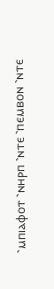⳿ⲙⲡⲓⲁⲫⲟⲧ ⳿ⲛⲏⲣⲡ ⳿ⲛⲧⲉ ⳿ⲡⲉⲙⲃⲟⲛ ⳿ⲛⲧⲉ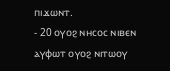ⲡⲓϫⲱⲛⲧ.
- 20 ⲟⲩⲟϩ ⲛⲏⲥⲟⲥ ⲛⲓⲃⲉⲛ ⲁⲩⲫⲱⲧ ⲟⲩⲟϩ ⲛⲓⲧⲱⲟⲩ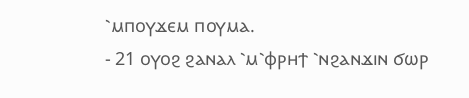⳿ⲙⲡⲟⲩϫⲉⲙ ⲡⲟⲩⲙⲁ.
- 21 ⲟⲩⲟϩ ϩⲁⲛⲁⲗ ⳿ⲙ⳿ⲫⲣⲏϯ ⳿ⲛϩⲁⲛϫⲓⲛ ϭⲱⲣ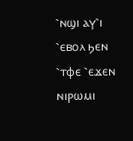⳿ⲛϣⲓ ⲁⲩ⳿ⲓ ⳿ⲉⲃⲟⲗ ϧⲉⲛ ⳿ⲧⲫⲉ ⳿ⲉϫⲉⲛ ⲛⲓⲣⲱⲙⲓ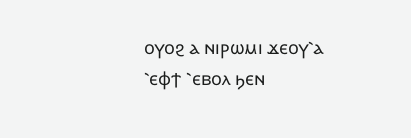ⲟⲩⲟϩ ⲁ ⲛⲓⲣⲱⲙⲓ ϫⲉⲟⲩ⳿ⲁ ⳿ⲉⲫϯ ⳿ⲉⲃⲟⲗ ϧⲉⲛ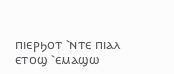ⲡⲓⲉⲣϧⲟⲧ ⳿ⲛⲧⲉ ⲡⲓⲁⲗ ⲉⲧⲟϣ ⳿ⲉⲙⲁϣⲱ